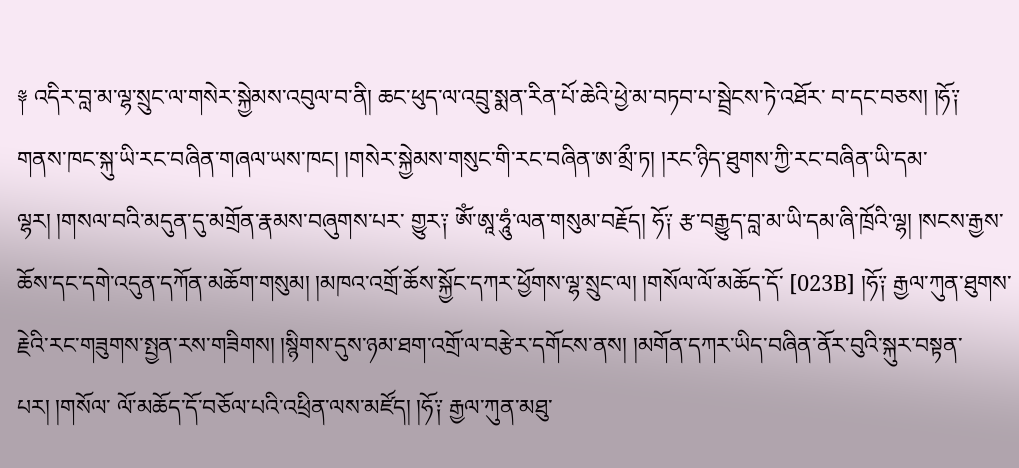༈ འདིར་བླ་མ་ལྷ་སྲུང་ལ་གསེར་སྐྱེམས་འབུལ་བ་ནི། ཆང་ཕུད་ལ་འབྲུ་སྨན་རིན་པོ་ཆེའི་ཕྱེ་མ་བཏབ་པ་སྦྲེངས་ཏེ་འཐོར་ བ་དང་བཅས། །ཧོ༑ གནས་ཁང་སྐུ་ཡི་རང་བཞིན་གཞལ་ཡས་ཁང། །གསེར་སྐྱེམས་གསུང་གི་རང་བཞིན་ཨ་མྲྀ་ཏ། །རང་ཉིད་ཐུགས་ཀྱི་རང་བཞིན་ཡི་དམ་ལྷར། །གསལ་བའི་མདུན་དུ་མགྲོན་རྣམས་བཞུགས་པར་ གྱུར༑ ཨོཾ་ཨཱ་ཧཱུཾ་ལན་གསུམ་བརྗོད། ཧོ༑ རྩ་བརྒྱུད་བླ་མ་ཡི་དམ་ཞི་ཁྲོའི་ལྷ། །སངས་རྒྱས་ཆོས་དང་དགེ་འདུན་དཀོན་མཆོག་གསུམ། །མཁའ་འགྲོ་ཆོས་སྐྱོང་དཀར་ཕྱོགས་ལྷ་སྲུང་ལ། །གསོལ་ལོ་མཆོད་དོ་ [023B] །ཧོ༑ རྒྱལ་ཀུན་ཐུགས་རྗེའི་རང་གཟུགས་སྤྱན་རས་གཟིགས། །སྙིགས་དུས་ཉམ་ཐག་འགྲོ་ལ་བརྩེར་དགོངས་ནས། །མགོན་དཀར་ཡིད་བཞིན་ནོར་བུའི་སྐུར་བསྟན་པར། །གསོལ་ ལོ་མཆོད་དོ་བཅོལ་པའི་འཕྲིན་ལས་མཛོད། །ཧོ༑ རྒྱལ་ཀུན་མཐུ་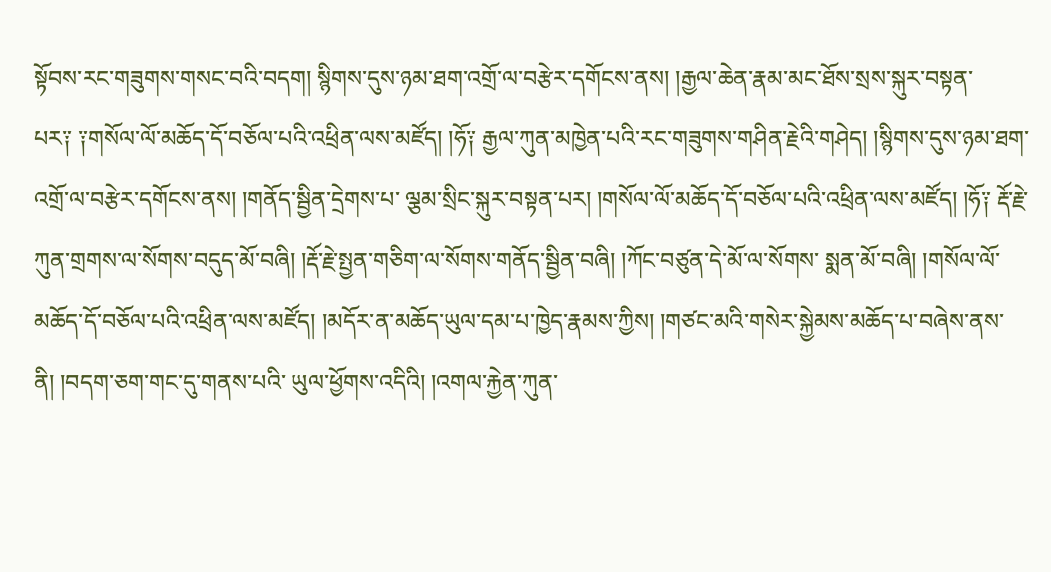སྟོབས་རང་གཟུགས་གསང་བའི་བདག། སྙིགས་དུས་ཉམ་ཐག་འགྲོ་ལ་བརྩེར་དགོངས་ནས། །རྒྱལ་ཆེན་རྣམ་མང་ཐོས་སྲས་སྐུར་བསྟན་པར༑ ༑གསོལ་ལོ་མཆོད་དོ་བཅོལ་པའི་འཕྲིན་ལས་མཛོད། །ཧོ༑ རྒྱལ་ཀུན་མཁྱེན་པའི་རང་གཟུགས་གཤིན་རྗེའི་གཤེད། །སྙིགས་དུས་ཉམ་ཐག་འགྲོ་ལ་བརྩེར་དགོངས་ནས། །གནོད་སྦྱིན་དྲེགས་པ་ ལྕམ་སྲིང་སྐུར་བསྟན་པར། །གསོལ་ལོ་མཆོད་དོ་བཅོལ་པའི་འཕྲིན་ལས་མཛོད། །ཧོ༑ རྡོ་རྗེ་ཀུན་གྲགས་ལ་སོགས་བདུད་མོ་བཞི། །རྡོ་རྗེ་སྤྱན་གཅིག་ལ་སོགས་གནོད་སྦྱིན་བཞི། །ཀོང་བཙུན་དེ་མོ་ལ་སོགས་ སྨན་མོ་བཞི། །གསོལ་ལོ་མཆོད་དོ་བཅོལ་པའི་འཕྲིན་ལས་མཛོད། །མདོར་ན་མཆོད་ཡུལ་དམ་པ་ཁྱེད་རྣམས་ཀྱིས། །གཙང་མའི་གསེར་སྐྱེམས་མཆོད་པ་བཞེས་ནས་ནི། །བདག་ཅག་གང་དུ་གནས་པའི་ ཡུལ་ཕྱོགས་འདིའི། །འགལ་རྐྱེན་ཀུན་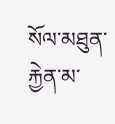སོལ་མཐུན་རྐྱེན་མ་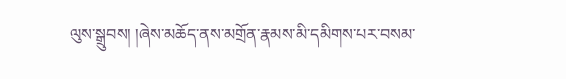ལུས་སྒྲུབས། །ཞེས་མཆོད་ནས་མགྲོན་རྣམས་མི་དམིགས་པར་བསམ་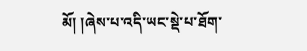མོ། །ཞེས་པ་འདི་ཡང་སྡེ་པ་ཐོག་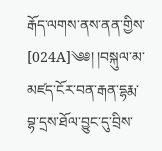རྒོད་ལགས་ནས་ནན་གྱིས་ [024A]༄༅། །བསྐུལ་མ་མཛད་ངོར་བན་རྒན་དྷརྨ་བྷ་དྲས་ཐོལ་བྱུང་དུ་བྲིས་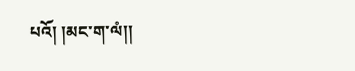པའོ། །མང་ག་ལཾ།།